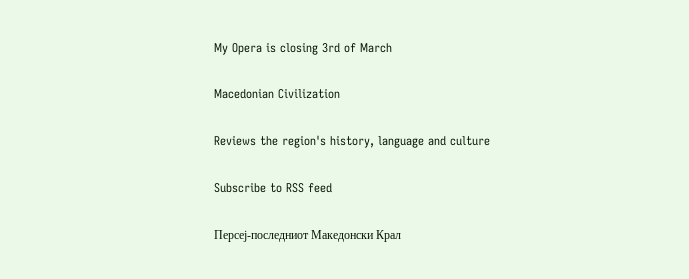My Opera is closing 3rd of March

Macedonian Civilization

Reviews the region's history, language and culture

Subscribe to RSS feed

Персеј-последниот Македонски Крал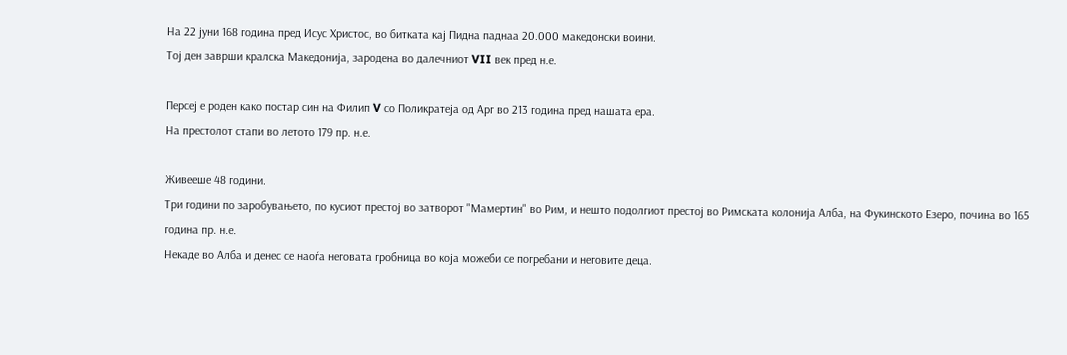На 22 јуни 168 година пред Исус Христос, во битката кај Пидна паднаа 20.000 македонски воини.
Тој ден заврши кралска Македонија, зародена во далечниот VII век пред н.е.

Персеј е роден како постар син на Филип V со Поликратеја од Арг во 213 година пред нашата ера.
На престолот стапи во летото 179 пр. н.е.

Живееше 48 години.
Три години по заробувањето, по кусиот престој во затворот "Мамертин" во Рим, и нешто подолгиот престој во Римската колонија Алба, на Фукинското Езеро, почина во 165 година пр. н.е.
Некаде во Алба и денес се наоѓа неговата гробница во која можеби се погребани и неговите деца.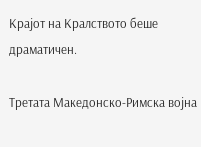Крајот на Кралството беше драматичен.

Третата Македонско-Римска војна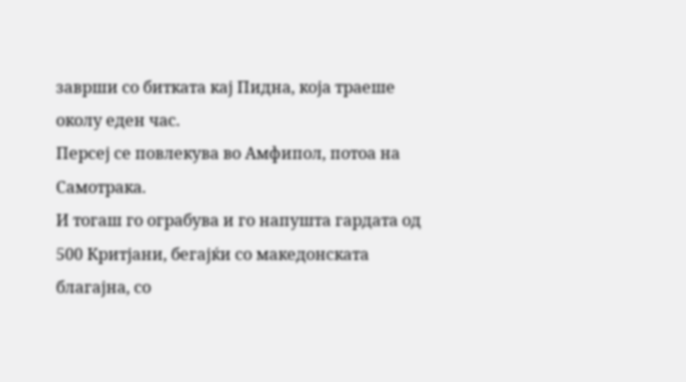заврши со битката кај Пидна, која траеше околу еден час.
Персеј се повлекува во Амфипол, потоа на Самотрака.
И тогаш го ограбува и го напушта гардата од 500 Критјани, бегајќи со македонската благајна, со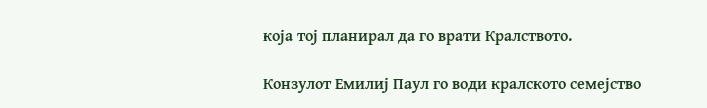која тој планирал да го врати Кралството.

Конзулот Емилиј Паул го води кралското семејство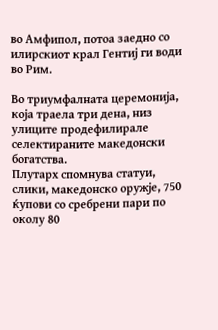во Амфипол, потоа заедно со илирскиот крал Гентиј ги води во Рим.

Во триумфалната церемонија, која траела три дена, низ улиците продефилирале селектираните македонски богатства.
Плутарх спомнува статуи, слики, македонско оружје, 750 ќупови со сребрени пари по околу 80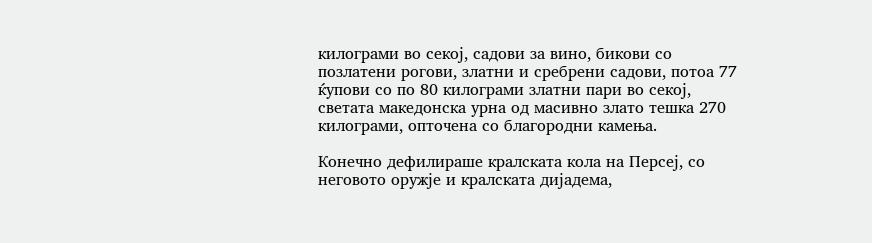килограми во секој, садови за вино, бикови со позлатени рогови, златни и сребрени садови, потоа 77 ќупови со по 80 килограми златни пари во секој, светата македонска урна од масивно злато тешка 270 килограми, опточена со благородни камења.

Конечно дефилираше кралската кола на Персеј, со неговото оружје и кралската дијадема,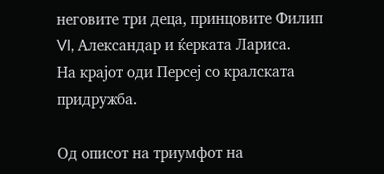неговите три деца, принцовите Филип VI, Александар и ќерката Лариса.
На крајот оди Персеј со кралската придружба.

Од описот на триумфот на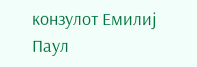конзулот Емилиј Паул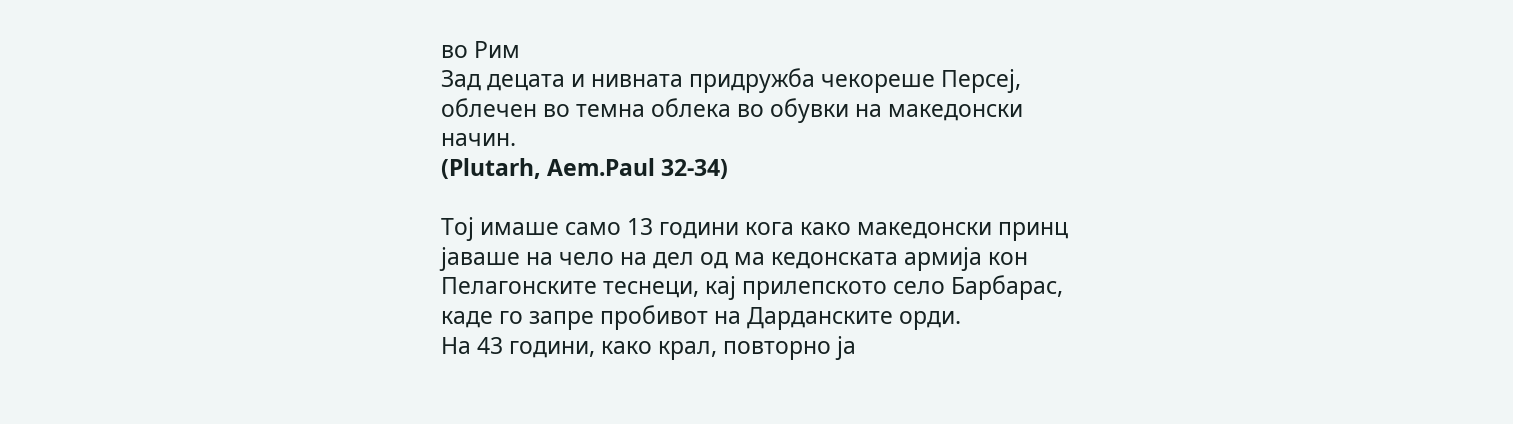во Рим
Зад децата и нивната придружба чекореше Персеј, облечен во темна облека во обувки на македонски начин.
(Plutarh, Aem.Paul 32-34)

Тој имаше само 13 години кога како македонски принц јаваше на чело на дел од ма кедонската армија кон Пелагонските теснеци, кај прилепското село Барбарас, каде го запре пробивот на Дарданските орди.
На 43 години, како крал, повторно ја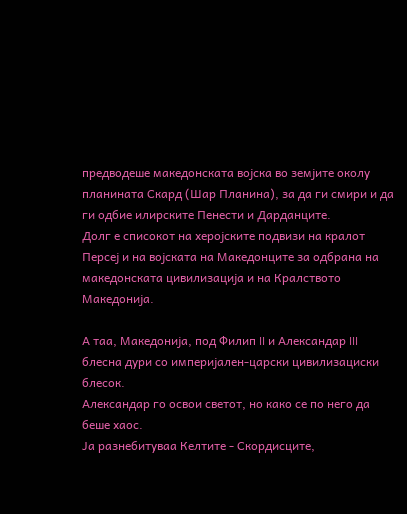предводеше македонската војска во земјите околу планината Скард (Шар Планина), за да ги смири и да ги одбие илирските Пенести и Дарданците.
Долг е списокот на херојските подвизи на кралот Персеј и на војската на Македонците за одбрана на македонската цивилизација и на Кралството Македонија.

А таа, Македонија, под Филип II и Александар III блесна дури со империјален-царски цивилизациски блесок.
Александар го освои светот, но како сe по него да беше хаос.
Ја разнебитуваа Келтите - Скордисците,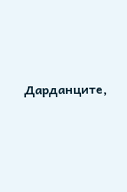Дарданците,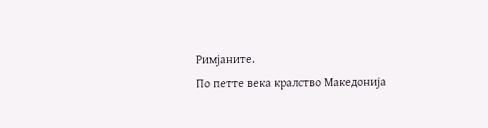Римјаните.
По петте века кралство Македонија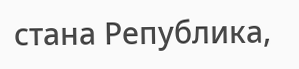стана Република,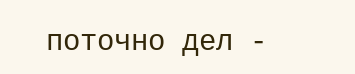поточно дел -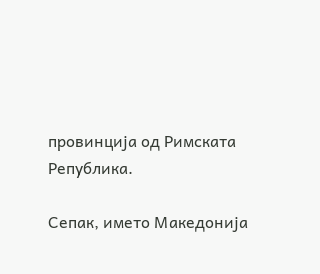провинција од Римската Република.

Сепак, името Македонија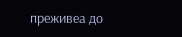преживеа до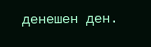денешен ден.